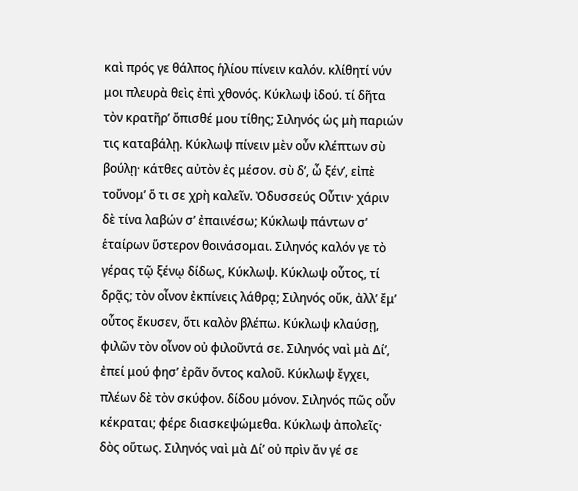καὶ πρός γε θάλπος ἡλίου πίνειν καλόν. κλίθητί νύν μοι πλευρὰ θεὶς ἐπὶ χθονός. Κύκλωψ ἰδού. τί δῆτα τὸν κρατῆρ’ ὄπισθέ μου τίθης; Σιληνός ὡς μὴ παριών τις καταβάλῃ. Κύκλωψ πίνειν μὲν οὖν κλέπτων σὺ βούλῃ· κάτθες αὐτὸν ἐς μέσον. σὺ δ’, ὦ ξέν’, εἰπὲ τοὔνομ’ ὅ τι σε χρὴ καλεῖν. Ὀδυσσεύς Οὖτιν· χάριν δὲ τίνα λαβών σ’ ἐπαινέσω; Κύκλωψ πάντων σ’ ἑταίρων ὕστερον θοινάσομαι. Σιληνός καλόν γε τὸ γέρας τῷ ξένῳ δίδως, Κύκλωψ. Κύκλωψ οὗτος, τί δρᾷς; τὸν οἶνον ἐκπίνεις λάθρᾳ; Σιληνός οὔκ, ἀλλ’ ἔμ’ οὗτος ἔκυσεν, ὅτι καλὸν βλέπω. Κύκλωψ κλαύσῃ, φιλῶν τὸν οἶνον οὐ φιλοῦντά σε. Σιληνός ναὶ μὰ Δί’, ἐπεί μού φησ’ ἐρᾶν ὄντος καλοῦ. Κύκλωψ ἔγχει, πλέων δὲ τὸν σκύφον. δίδου μόνον. Σιληνός πῶς οὖν κέκραται; φέρε διασκεψώμεθα. Κύκλωψ ἀπολεῖς· δὸς οὕτως. Σιληνός ναὶ μὰ Δί’ οὐ πρὶν ἄν γέ σε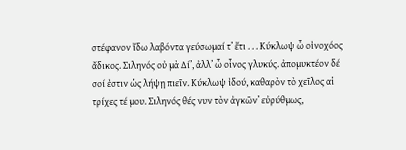στέφανον ἴδω λαβόντα γεύσωμαί τ’ ἔτι . . . Κύκλωψ ὦ οἰνοχόος ἄδικος. Σιληνός οὐ μὰ Δί’, ἀλλ’ ὦ οἶνος γλυκύς. ἀπομυκτέον δέ σοί ἐστιν ὡς λήψῃ πιεῖν. Κύκλωψ ἰδού, καθαρὸν τὸ χεῖλος αἱ τρίχες τέ μου. Σιληνός θές νυν τὸν ἀγκῶν’ εὐρύθμως,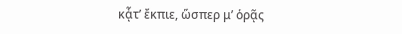κᾆτ’ ἔκπιε, ὥσπερ μ’ ὁρᾷς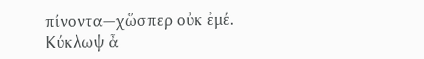πίνοντα—χὥσπερ οὐκ ἐμέ. Κύκλωψ ἆ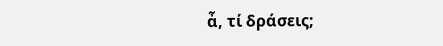ἆ, τί δράσεις;